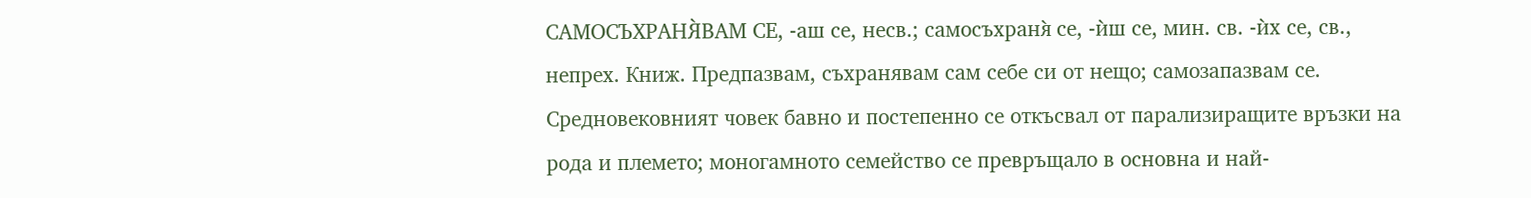САМОСЪХРАНЯ̀ВАМ СЕ, -аш се, несв.; самосъхраня̀ се, -ѝш се, мин. св. -ѝх се, св., непрех. Книж. Предпазвам, съхранявам сам себе си от нещо; самозапазвам се. Средновековният човек бавно и постепенно се откъсвал от парализиращите връзки на рода и племето; моногамното семейство се превръщало в основна и най-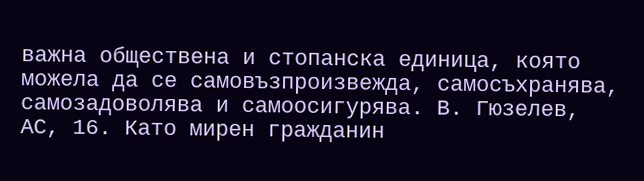важна обществена и стопанска единица, която можела да се самовъзпроизвежда, самосъхранява, самозадоволява и самоосигурява. В. Гюзелев, АС, 16. Като мирен гражданин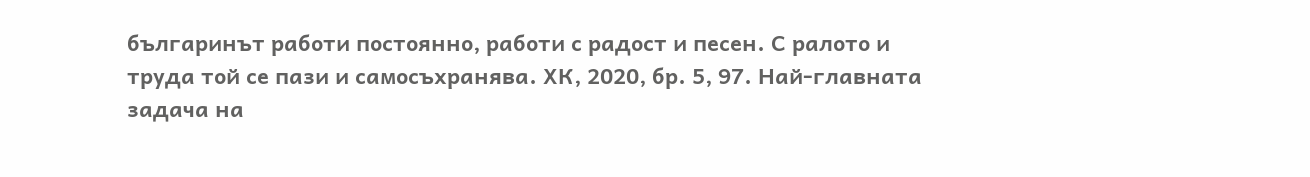българинът работи постоянно, работи с радост и песен. С ралото и труда той се пази и самосъхранява. ХК, 2020, бр. 5, 97. Най-главната задача на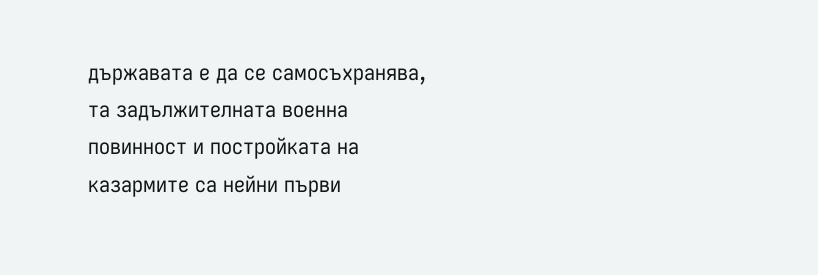държавата е да се самосъхранява, та задължителната военна повинност и постройката на казармите са нейни първи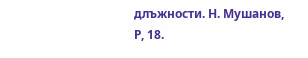длъжности. Н. Мушанов, Р, 18.